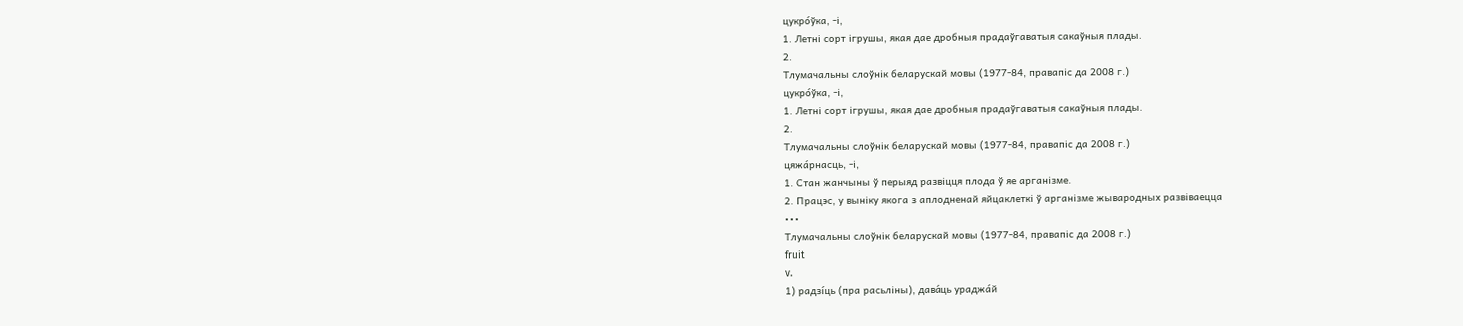цукро́ўка, ‑і,
1. Летні сорт ігрушы, якая дае дробныя прадаўгаватыя сакаўныя плады.
2.
Тлумачальны слоўнік беларускай мовы (1977-84, правапіс да 2008 г.)
цукро́ўка, ‑і,
1. Летні сорт ігрушы, якая дае дробныя прадаўгаватыя сакаўныя плады.
2.
Тлумачальны слоўнік беларускай мовы (1977-84, правапіс да 2008 г.)
цяжа́рнасць, ‑і,
1. Стан жанчыны ў перыяд развіцця плода ў яе арганізме.
2. Працэс, у выніку якога з аплодненай яйцаклеткі ў арганізме жывародных развіваецца
•••
Тлумачальны слоўнік беларускай мовы (1977-84, правапіс да 2008 г.)
fruit
v.
1) радзі́ць (пра расьліны), дава́ць ураджа́й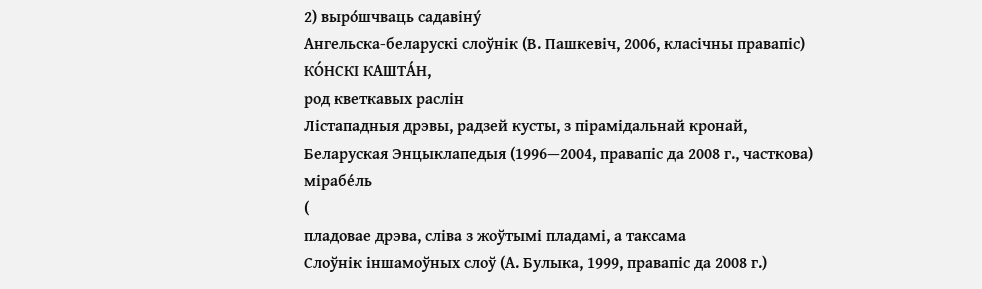2) выро́шчваць садавіну́
Ангельска-беларускі слоўнік (В. Пашкевіч, 2006, класічны правапіс)
КО́НСКІ КАШТА́Н,
род кветкавых раслін
Лістападныя дрэвы, радзей кусты, з пірамідальнай кронай,
Беларуская Энцыклапедыя (1996—2004, правапіс да 2008 г., часткова)
мірабе́ль
(
пладовае дрэва, сліва з жоўтымі пладамі, а таксама
Слоўнік іншамоўных слоў (А. Булыка, 1999, правапіс да 2008 г.)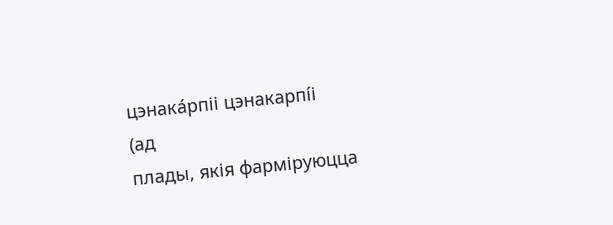цэнака́рпіі цэнакарпі́і
(ад
плады, якія фарміруюцца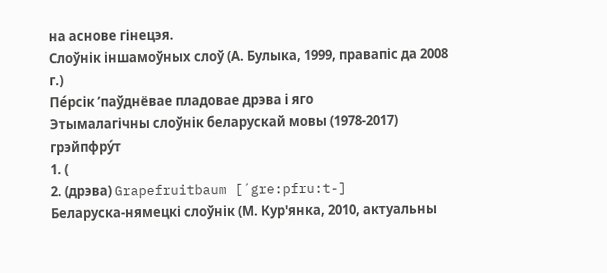на аснове гінецэя.
Слоўнік іншамоўных слоў (А. Булыка, 1999, правапіс да 2008 г.)
Пе́рсік ’паўднёвае пладовае дрэва і яго
Этымалагічны слоўнік беларускай мовы (1978-2017)
грэйпфру́т
1. (
2. (дрэва) Grapefruitbaum [´gre:pfru:t-]
Беларуска-нямецкі слоўнік (М. Кур'янка, 2010, актуальны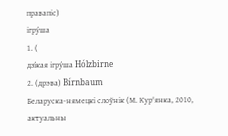правапіс)
ігру́ша
1. (
дзі́кая ігру́ша Hólzbirne
2. (дрэва) Bírnbaum
Беларуска-нямецкі слоўнік (М. Кур'янка, 2010, актуальны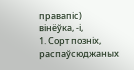правапіс)
вінёўка, ‑і,
1. Сорт позніх, распаўсюджаных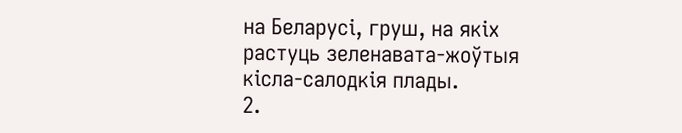на Беларусі, груш, на якіх растуць зеленавата-жоўтыя кісла-салодкія плады.
2.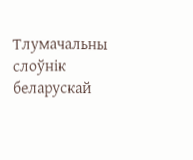Тлумачальны слоўнік беларускай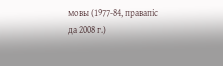мовы (1977-84, правапіс да 2008 г.)